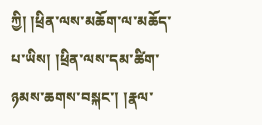ཀྱི། །ཕྲིན་ལས་མཆོག་ལ་མཆོད་པ་ཡིས། །ཕྲིན་ལས་དམ་ཚིག་ཉམས་ཆགས་བསྐང་། །རྣལ་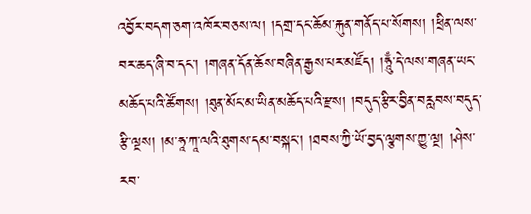འབྱོར་བདག་ཅག་འཁོར་བཅས་ལ། །དགྲ་དང་ཆོམ་རྐུན་གནོད་པ་སོགས། །ཕྲིན་ལས་བར་ཆད་ཞི་བ་དང་། །གཞན་དོན་ཆོས་བཞིན་རྒྱས་པར་མཛོད། །ཧཱུྃ་དེ་ལས་གཞན་ཡང་མཆོད་པའི་ཚོགས། །ཐུན་མོང་མ་ཡིན་མཆོད་པའི་རྫས། །བདུད་རྩིར་བྱིན་བརླབས་བདུད་རྩི་ལྔས། །མ་ཧཱ་ཀཱ་ལའི་ཐུགས་དམ་བསྐང་། །ཐབས་ཀྱི་ཡོ་བྱད་ལྕགས་ཀྱུ་ལྔ། །ཤེས་རབ་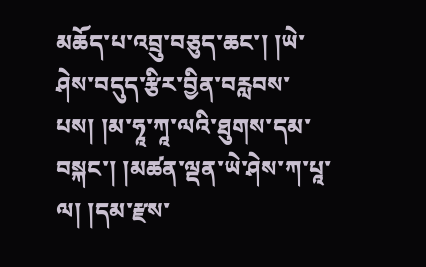མཆོད་པ་འབྲུ་བཅུད་ཆང་། །ཡེ་ཤེས་བདུད་རྩིར་བྱིན་བརླབས་པས། །མ་ཧཱ་ཀཱ་ལའི་ཐུགས་དམ་བསྐང་། །མཚན་ལྡན་ཡེ་ཤེས་ཀ་པཱ་ལ། །དམ་རྫས་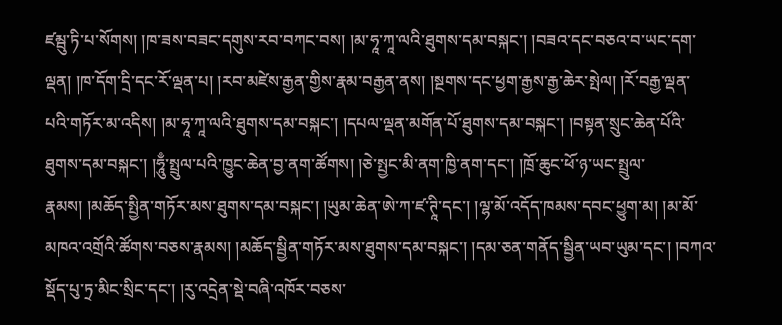ཛམྦུ་ཏི་པ་སོགས། །ཁ་ཟས་བཟང་དགུས་རབ་བཀང་བས། །མ་ཧཱ་ཀཱ་ལའི་ཐུགས་དམ་བསྐང་། །བཟའ་དང་བཅའ་བ་ཡང་དག་ལྡན། །ཁ་དོག་དྲི་དང་རོ་ལྡན་པ། །རབ་མཛེས་རྒྱན་གྱིས་རྣམ་བརྒྱན་ནས། །སྔགས་དང་ཕྱག་རྒྱས་རྒྱ་ཆེར་སྤེལ། །རོ་བརྒྱ་ལྡན་པའི་གཏོར་མ་འདིས། །མ་ཧཱ་ཀཱ་ལའི་ཐུགས་དམ་བསྐང་། །དཔལ་ལྡན་མགོན་པོ་ཐུགས་དམ་བསྐང་། །བསྟན་སྲུང་ཆེན་པོའི་ཐུགས་དམ་བསྐང་། །ཧཱུྃ་སྤྲུལ་པའི་ཁྱུང་ཆེན་བྱ་ནག་ཚོགས། །ཅེ་སྤྱང་མི་ནག་ཁྱི་ནག་དང་། །ཁྲོ་ཆུང་ཕོ་ཉ་ཡང་སྤྲུལ་རྣམས། །མཆོད་སྤྱིན་གཏོར་མས་ཐུགས་དམ་བསྐང་། །ཡུམ་ཆེན་ཨེ་ཀ་ཛ་ཊཱི་དང་། །ལྷ་མོ་འདོད་ཁམས་དབང་ཕྱུག་མ། །མ་མོ་མཁའ་འགྲོའི་ཚོགས་བཅས་རྣམས། །མཆོད་སྦྱིན་གཏོར་མས་ཐུགས་དམ་བསྐང་། །དམ་ཅན་གནོད་སྦྱིན་ཡབ་ཡུམ་དང་། །བཀའ་སྡོད་པུ་ཏྲ་མིང་སྲིང་དང་། །རུ་འདྲེན་སྡེ་བཞི་འཁོར་བཅས་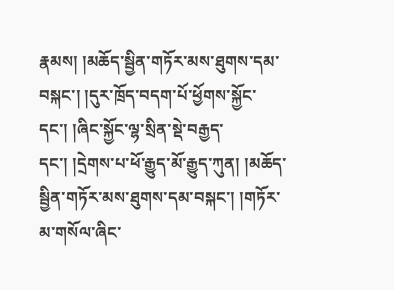རྣམས། །མཆོད་སྦྱིན་གཏོར་མས་ཐུགས་དམ་བསྐང་། །དུར་ཁྲོད་བདག་པོ་ཕྱོགས་སྐྱོང་དང་། །ཞིང་སྐྱོང་ལྷ་སྲིན་སྡེ་བརྒྱད་དང་། །དྲེགས་པ་ཕོ་རྒྱུད་མོ་རྒྱུད་ཀུན། །མཆོད་སྦྱིན་གཏོར་མས་ཐུགས་དམ་བསྐང་། །གཏོར་མ་གསོལ་ཞིང་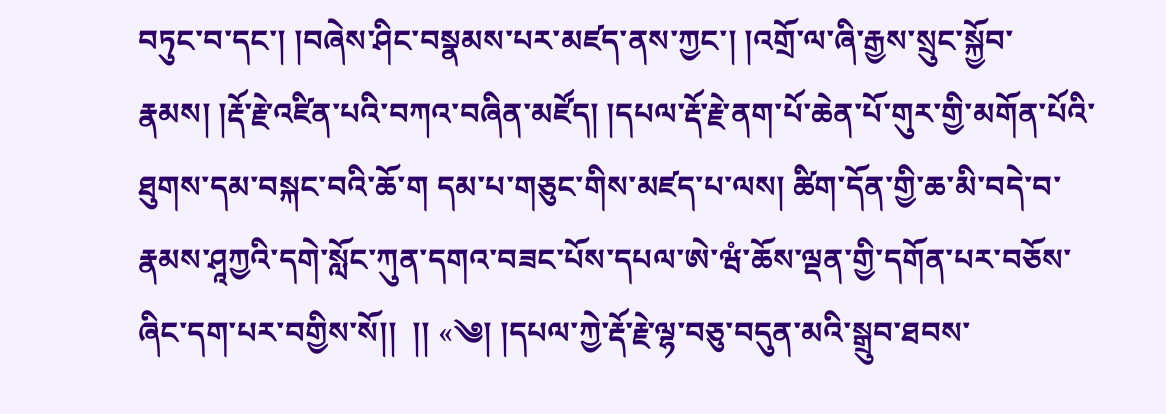བཏུང་བ་དང་། །བཞེས་ཤིང་བསྣམས་པར་མཛད་ནས་ཀྱང་། །འགྲོ་ལ་ཞི་རྒྱས་སྲུང་སྐྱོབ་རྣམས། །རྡོ་རྗེ་འཛིན་པའི་བཀའ་བཞིན་མཛོད། །དཔལ་རྡོ་རྗེ་ནག་པོ་ཆེན་པོ་གུར་གྱི་མགོན་པོའི་ཐུགས་དམ་བསྐང་བའི་ཆོ་ག དམ་པ་གཅུང་གིས་མཛད་པ་ལས། ཚིག་དོན་གྱི་ཆ་མི་བདེ་བ་རྣམས་ཤཱཀྱའི་དགེ་སློང་ཀུན་དགའ་བཟང་པོས་དཔལ་ཨེ་ཝཾ་ཆོས་ལྡན་གྱི་དགོན་པར་བཅོས་ཞིང་དག་པར་བགྱིས་སོ།།  །། «༄། །དཔལ་ཀྱེ་རྡོ་རྗེ་ལྷ་བཅུ་བདུན་མའི་སྒྲུབ་ཐབས་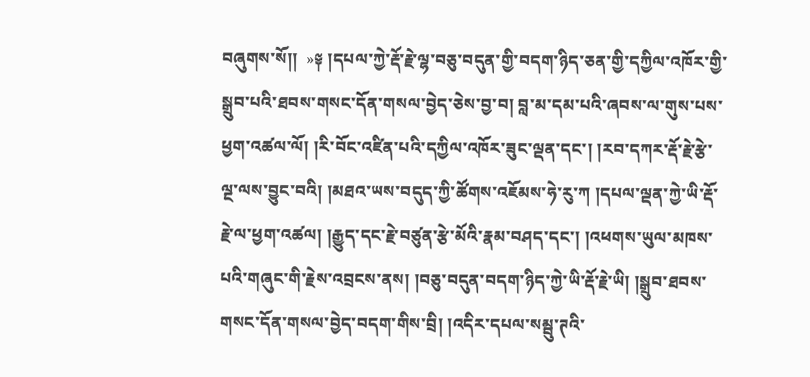བཞུགས་སོ།།  »༈ །དཔལ་ཀྱེ་རྡོ་རྗེ་ལྷ་བཅུ་བདུན་གྱི་བདག་ཉིད་ཅན་གྱི་དཀྱིལ་འཁོར་གྱི་སྒྲུབ་པའི་ཐབས་གསང་དོན་གསལ་བྱེད་ཅེས་བྱ་བ། བླ་མ་དམ་པའི་ཞབས་ལ་གུས་པས་ཕྱག་འཚལ་ལོ། །རི་བོང་འཛིན་པའི་དཀྱིལ་འཁོར་ཟུང་ལྡན་དང་། །རབ་དཀར་རྡོ་རྗེ་རྩེ་ལྔ་ལས་བྱུང་བའི། །མཐའ་ཡས་བདུད་ཀྱི་ཚོགས་འཇོམས་ཧེ་རུ་ཀ །དཔལ་ལྡན་ཀྱེ་ཡི་རྡོ་རྗེ་ལ་ཕྱག་འཚལ། །རྒྱུད་དང་རྗེ་བཙུན་རྩེ་མོའི་རྣམ་བཤད་དང་། །འཕགས་ཡུལ་མཁས་པའི་གཞུང་གི་རྗེས་འབྲངས་ནས། །བཅུ་བདུན་བདག་ཉིད་ཀྱེ་ཡི་རྡོ་རྗེ་ཡི། །སྒྲུབ་ཐབས་གསང་དོན་གསལ་བྱེད་བདག་གིས་བྲི། །འདིར་དཔལ་སམྦུ་ཊའི་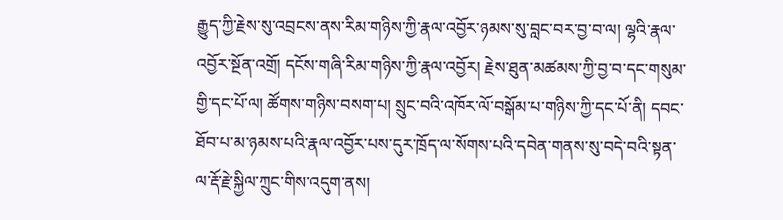རྒྱུད་ཀྱི་རྗེས་སུ་འབྲངས་ནས་རིམ་གཉིས་ཀྱི་རྣལ་འབྱོར་ཉམས་སུ་བླང་བར་བྱ་བ་ལ། ལྷའི་རྣལ་འབྱོར་སྔོན་འགྲོ། དངོས་གཞི་རིམ་གཉིས་ཀྱི་རྣལ་འབྱོར། རྗེས་ཐུན་མཚམས་ཀྱི་བྱ་བ་དང་གསུམ་གྱི་དང་པོ་ལ། ཚོགས་གཉིས་བསག་པ། སྲུང་བའི་འཁོར་ལོ་བསྒོམ་པ་གཉིས་ཀྱི་དང་པོ་ནི། དབང་ཐོབ་པ་མ་ཉམས་པའི་རྣལ་འབྱོར་པས་དུར་ཁྲོད་ལ་སོགས་པའི་དབེན་གནས་སུ་བདེ་བའི་སྟན་ལ་རྡོ་རྗེ་སྐྱིལ་ཀྲུང་གིས་འདུག་ནས།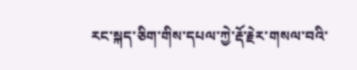རང་སྐད་ཅིག་གིས་དཔལ་ཀྱེ་རྡོ་རྗེར་གསལ་བའི་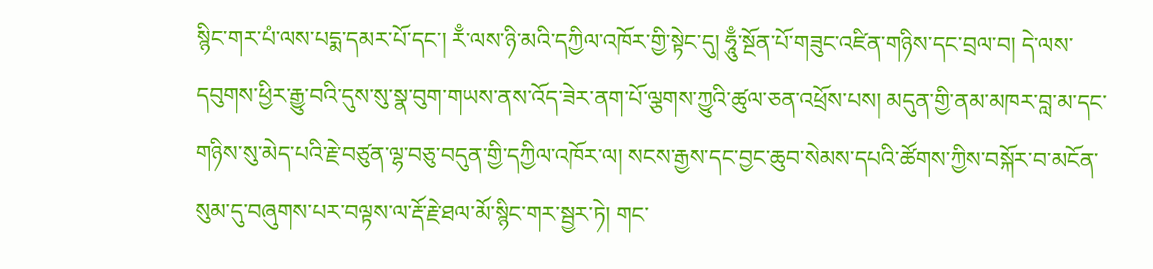སྙིང་གར་པཾ་ལས་པདྨ་དམར་པོ་དང་། རྃ་ལས་ཉི་མའི་དཀྱིལ་འཁོར་གྱི་སྟེང་དུ། ཧཱུྃ་སྔོན་པོ་གཟུང་འཛིན་གཉིས་དང་བྲལ་བ། དེ་ལས་དབུགས་ཕྱིར་རྒྱུ་བའི་དུས་སུ་སྣ་བུག་གཡས་ནས་འོད་ཟེར་ནག་པོ་ལྕགས་ཀྱུའི་ཚུལ་ཅན་འཕྲོས་པས། མདུན་གྱི་ནམ་མཁར་བླ་མ་དང་གཉིས་སུ་མེད་པའི་རྗེ་བཙུན་ལྷ་བཅུ་བདུན་གྱི་དཀྱིལ་འཁོར་ལ། སངས་རྒྱས་དང་བྱང་ཆུབ་སེམས་དཔའི་ཚོགས་ཀྱིས་བསྐོར་བ་མངོན་སུམ་དུ་བཞུགས་པར་བལྟས་ལ་རྡོ་རྗེ་ཐལ་མོ་སྙིང་གར་སྦྱར་ཏེ། གང་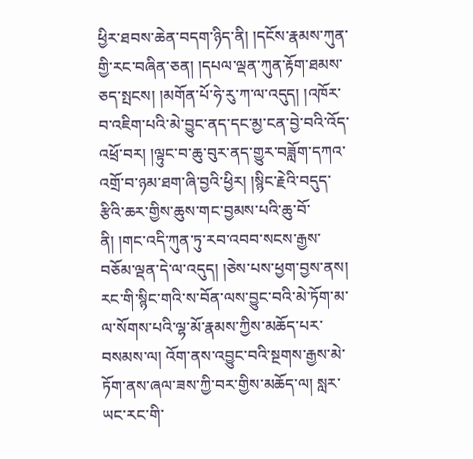ཕྱིར་ཐབས་ཆེན་བདག་ཉིད་ནི། །དངོས་རྣམས་ཀུན་གྱི་རང་བཞིན་ཅན། །དཔལ་ལྡན་ཀུན་རྟོག་ཐམས་ཅད་སྤངས། །མགོན་པོ་ཧེ་རུ་ཀ་ལ་འདུད། །འཁོར་བ་འཇིག་པའི་མེ་བྱུང་ནད་དང་མྱ་ངན་བྱེ་བའི་འོད་འཕྲོ་བར། །ལྟུང་བ་ཆུ་བུར་ནད་གྱུར་བཟློག་དཀའ་འགྲོ་བ་ཉམ་ཐག་ཞི་བྱའི་ཕྱིར། །སྙིང་རྗེའི་བདུད་རྩིའི་ཆར་གྱིས་ཆུས་གང་བྱམས་པའི་ཆུ་བོ་ནི། །གང་འདི་ཀུན་ཏུ་རབ་འབབ་སངས་རྒྱས་བཅོམ་ལྡན་དེ་ལ་འདུད། །ཅེས་པས་ཕྱག་བྱས་ནས། རང་གི་སྙིང་གའི་ས་བོན་ལས་བྱུང་བའི་མེ་ཏོག་མ་ལ་སོགས་པའི་ལྷ་མོ་རྣམས་ཀྱིས་མཆོད་པར་བསམས་ལ། འོག་ནས་འབྱུང་བའི་སྔགས་རྒྱས་མེ་ཏོག་ནས་ཞལ་ཟས་ཀྱི་བར་གྱིས་མཆོད་ལ། སླར་ཡང་རང་གི་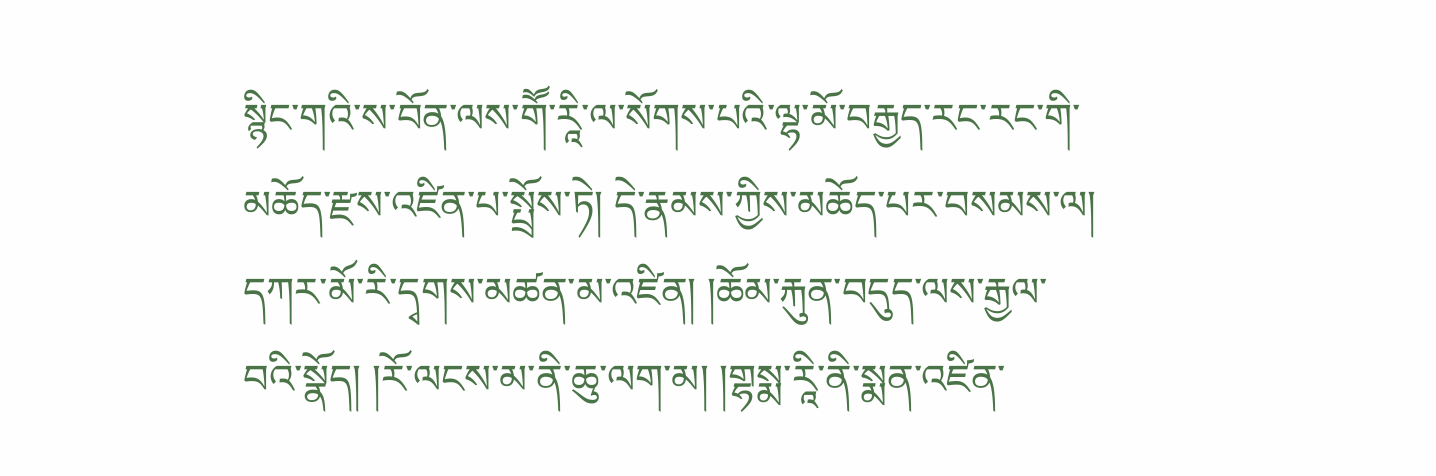སྙིང་གའི་ས་བོན་ལས་གཽ་རཱི་ལ་སོགས་པའི་ལྷ་མོ་བརྒྱད་རང་རང་གི་མཆོད་རྫས་འཛིན་པ་སྤྲོས་ཏེ། དེ་རྣམས་ཀྱིས་མཆོད་པར་བསམས་ལ། དཀར་མོ་རི་དྭགས་མཚན་མ་འཛིན། །ཆོམ་རྐུན་བདུད་ལས་རྒྱལ་བའི་སྣོད། །རོ་ལངས་མ་ནི་ཆུ་ལག་མ། །གྷསྨ་རཱི་ནི་སྨན་འཛིན་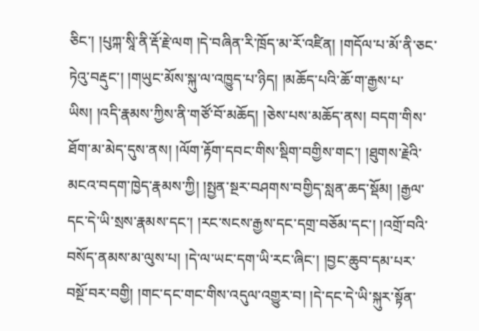ཅིང་། །པུཀྐ་སཱི་ནི་རྡོ་རྗེ་ལག །དེ་བཞིན་རི་ཁྲོད་མ་རོ་འཛིན། །གདོལ་པ་མོ་ནི་ཅང་ཏེའུ་བརྡུང་། །གཡུང་མོས་སྐུ་ལ་འཁྱུད་པ་ཉིད། །མཆོད་པའི་ཆོ་ག་རྒྱས་པ་ཡིས། །འདི་རྣམས་ཀྱིས་ནི་གཙོ་བོ་མཆོད། །ཅེས་པས་མཆོད་ནས། བདག་གིས་ཐོག་མ་མེད་དུས་ནས། །ལོག་རྟོག་དབང་གིས་སྡིག་བགྱིས་གང་། །ཐུགས་རྗེའི་མངའ་བདག་ཁྱེད་རྣམས་ཀྱི། །སྤྱན་སྔར་བཤགས་བགྱིད་སླན་ཆད་སྡོམ། །རྒྱལ་དང་དེ་ཡི་སྲས་རྣམས་དང་། །རང་སངས་རྒྱས་དང་དགྲ་བཅོམ་དང་། །འགྲོ་བའི་བསོད་ནམས་མ་ལུས་པ། །དེ་ལ་ཡང་དག་ཡི་རང་ཞིང་། །བྱང་ཆུབ་དམ་པར་བསྔོ་བར་བགྱི། །གང་དང་གང་གིས་འདུལ་འགྱུར་བ། །དེ་དང་དེ་ཡི་སྐུར་སྟོན་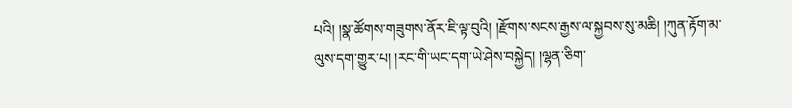པའི། །སྣ་ཚོགས་གཟུགས་ནོར་ཇི་ལྟ་བུའི། །རྫོགས་སངས་རྒྱས་ལ་སྐྱབས་སུ་མཆི། །ཀུན་རྟོག་མ་ལུས་དག་གྱུར་པ། །རང་གི་ཡང་དག་ཡེ་ཤེས་བསྐྱེད། །ལྷན་ཅིག་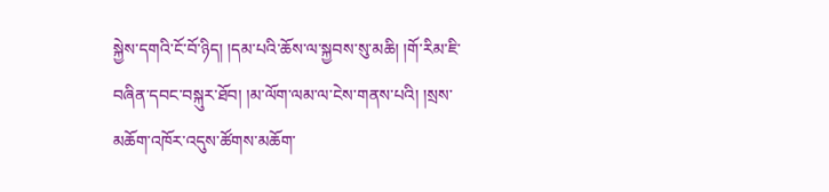སྐྱེས་དགའི་ངོ་བོ་ཉིད། །དམ་པའི་ཆོས་ལ་སྐྱབས་སུ་མཆི། །གོ་རིམ་ཇི་བཞིན་དབང་བསྐུར་ཐོབ། །མ་ལོག་ལམ་ལ་ངེས་གནས་པའི། །སྲས་མཆོག་འཁོར་འདུས་ཚོགས་མཆོག་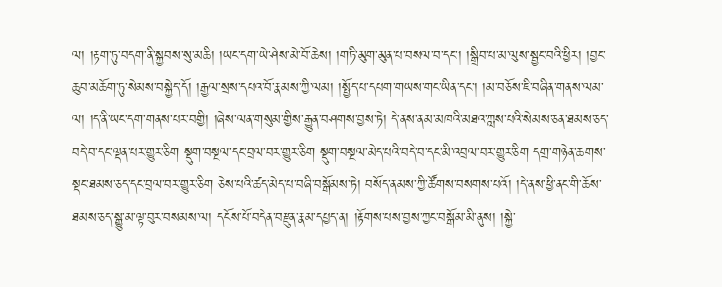ལ། །རྟག་ཏུ་བདག་ནི་སྐྱབས་སུ་མཆི། །ཡང་དག་ཡེ་ཤེས་མེ་བོ་ཆེས། །གཏི་མུག་མུན་པ་བསལ་བ་དང་། །སྒྲིབ་པ་མ་ལུས་སྦྱང་བའི་ཕྱིར། །བྱང་ཆུབ་མཆོག་ཏུ་སེམས་བསྐྱེད་དོ། །རྒྱལ་སྲས་དཔའ་བོ་རྣམས་ཀྱི་ལམ། །སྤྱོད་པ་དཔག་གཡས་གང་ཡིན་དང་། །མ་བཅོས་ཇི་བཞིན་གནས་ལམ་ལ། །ད་ནི་ཡང་དག་གནས་པར་བགྱི། །ཞེས་ལན་གསུམ་གྱིས་རྒྱུན་བཤགས་བྱས་ཏེ། དེ་ནས་ནམ་མཁའི་མཐའ་ཀླས་པའི་སེམས་ཅན་ཐམས་ཅད་བདེ་བ་དང་ལྡན་པར་གྱུར་ཅིག སྡུག་བསྔལ་དང་བྲལ་བར་གྱུར་ཅིག སྡུག་བསྔལ་མེད་པའི་བདེ་བ་དང་མི་འབྲལ་བར་གྱུར་ཅིག དགྲ་གཉེན་ཆགས་སྡང་ཐམས་ཅད་དང་བྲལ་བར་གྱུར་ཅིག ཅེས་པའི་ཚད་མེད་པ་བཞི་བསྒོམས་ཏེ། བསོད་ནམས་ཀྱི་ཚོགས་བསགས་པའོ། །དེ་ནས་ཕྱི་ནང་གི་ཆོས་ཐམས་ཅད་སྒྱུ་མ་ལྟ་བུར་བསམས་ལ། དངོས་པོ་བདེན་བརྫུན་རྣམ་དཔྱད་ན། །རྟོགས་པས་བྱས་ཀྱང་བསྒོམ་མི་ནུས། །སྐྱེ་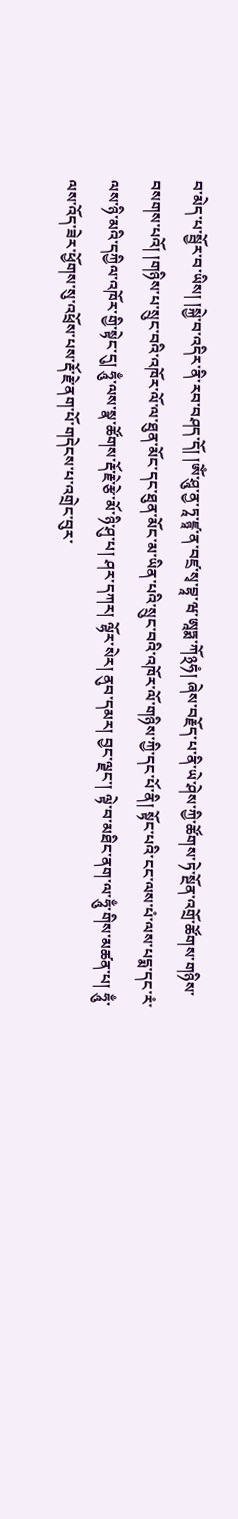བ་མེད་པ་སྦྱོར་བ་ཡིས། །སྐྱེ་བ་འདིར་ནི་རབ་བཤད་དོ། །ཨོཾ་ཤཱུ་ནྱ་ཏཱ་ཛྙཱ་ན་བཛྲ་སྭ་བྷཱ་ཝ་ཨཱཏྨ་ཀོ྅ཧཾ། ཞེས་བརྗོད་པ་ནི་ཡེ་ཤེས་ཀྱི་ཚོགས་ཏེ་སྔོན་འགྲོ་ཚོགས་གཉིས་བསགས་པའོ། །གཉིས་པ་སྲུང་བའི་འཁོར་ལོ་ལ་ཐུན་མོང་དང་ཐུན་མོང་མ་ཡིན་པའི་སྲུང་བའི་འཁོར་ལོ་གཉིས་ཀྱི་དང་པོ་ནི། སྟོང་པའི་ངང་ལས་པཾ་ལས་པདྨ་དང་རཾ་ལས་ཉི་མའི་དཀྱིལ་འཁོར་གྱི་སྟེང་དུ། ཧཱུྃ་ལས་སྣ་ཚོགས་རྡོ་རྗེ་རྩེ་མོ་ཉི་ཤུ་པ། ཤར་དཀར། ལྷོར་སེར། ནུབ་དམར། བྱང་ལྗང་། ལྟེ་བ་མཐིང་ནག་ལ་ཧཱུྃ་གིས་མཚན་པ། ཧཱུྃ་ལས་འོད་ཟེར་ཕྱོགས་སུ་འཕྲོས་པས་རྡོ་རྗེ་ནག་པོ་གདེངས་པ་འགྲེང་བུར་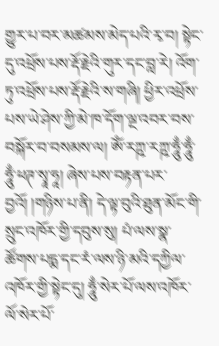གྱུར་པ་བར་མཚམས་མེད་པའི་རྭ་བ། སྟེང་དུ་འཕྲོས་པས་རྡོ་རྗེའི་གུར་དང་བླ་རེ། འོག་ཏུ་འཕྲོས་པས་རྡོ་རྗེའི་ས་གཞི། ཕྱིར་འཕྲོས་པས་ཡེ་ཤེས་ཀྱི་མེ་ཁ་དོག་ལྔ་འབར་བས་བསྐོར་བ་བསམས་ལ། ཨོཾ་རཀྵ་རཀྵ་ཧཱུྃ་ཧཱུྃ་ཧཱུྃ་ཕཊ་སྭཱ་ཧཱ། ཞེས་པས་བརྟན་པར་བྱའོ། །གཉིས་པ་ནི། དེ་ལྟ་བུའི་ཐུན་མོང་གི་སྲུང་འཁོར་གྱི་དབུས་སུ། པཾ་ལས་སྣ་ཚོགས་པདྨ་དང་རཾ་ལས་ཉི་མའི་དཀྱིལ་འཁོར་གྱི་སྟེང་དུ། ཧཱུྃ་སེར་པོ་ལས་འཁོར་ལོ་སེར་པོ་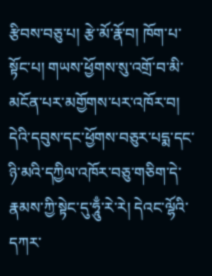རྩིབས་བཅུ་པ། རྩེ་མོ་རྣོ་བ། ཁོག་པ་སྟོང་པ། གཡས་ཕྱོགས་སུ་འགྲོ་བ་མི་མངོན་པར་མགྱོགས་པར་འཁོར་བ། དེའི་དབུས་དང་ཕྱོགས་བཅུར་པདྨ་དང་ཉི་མའི་དཀྱིལ་འཁོར་བཅུ་གཅིག་དེ་རྣམས་ཀྱི་སྟེང་དུ་ཧཱུྃ་རེ་རེ། དེའང་ལྷོའི་དཀར་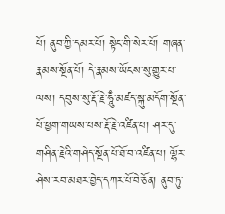པོ། ནུབ་ཀྱི་དམར་པོ། སྟེང་གི་སེར་པོ། གཞན་རྣམས་སྔོན་པོ། དེ་རྣམས་ཡོངས་སུ་གྱུར་པ་ལས། དབུས་སུ་རྡོ་རྗེ་ཧཱུྃ་མཛད་སྐུ་མདོག་སྔོན་པོ་ཕྱག་གཡས་པས་རྡོ་རྗེ་འཛིན་པ། ཤར་དུ་གཤིན་རྗེའི་གཤེད་སྔོན་པོ་ཐོ་བ་འཛིན་པ། ལྷོར་ཤེས་རབ་མཐར་བྱེད་དཀར་པོ་བེ་ཅོན། ནུབ་ཏུ་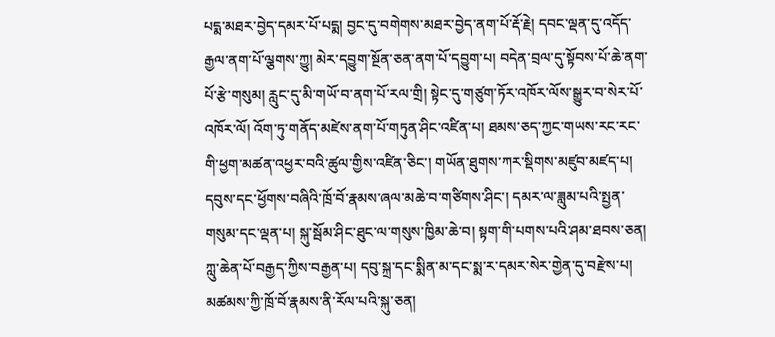པདྨ་མཐར་བྱེད་དམར་པོ་པདྨ། བྱང་དུ་བགེགས་མཐར་བྱེད་ནག་པོ་རྡོ་རྗེ། དབང་ལྡན་དུ་འདོད་རྒྱལ་ནག་པོ་ལྕགས་ཀྱུ། མེར་དབྱུག་སྔོན་ཅན་ནག་པོ་དབྱུག་པ། བདེན་བྲལ་དུ་སྟོབས་པོ་ཆེ་ནག་པོ་རྩེ་གསུམ། རླུང་དུ་མི་གཡོ་བ་ནག་པོ་རལ་གྲི། སྟེང་དུ་གཙུག་ཏོར་འཁོར་ལོས་སྒྱུར་བ་སེར་པོ་འཁོར་ལོ། འོག་ཏུ་གནོད་མཛེས་ནག་པོ་གཏུན་ཤིང་འཛིན་པ། ཐམས་ཅད་ཀྱང་གཡས་རང་རང་གི་ཕྱག་མཚན་འཕྱར་བའི་ཚུལ་གྱིས་འཛིན་ཅིང་། གཡོན་ཐུགས་ཀར་སྡིགས་མཛུབ་མཛད་པ། དབུས་དང་ཕྱོགས་བཞིའི་ཁྲོ་བོ་རྣམས་ཞལ་མཆེ་བ་གཙིགས་ཤིང་། དམར་ལ་ཟླུམ་པའི་སྤྱན་གསུམ་དང་ལྡན་པ། སྐུ་སྦོམ་ཤིང་ཐུང་ལ་གསུས་ཁྱིམ་ཆེ་བ། སྟག་གི་པགས་པའི་ཤམ་ཐབས་ཅན། ཀླུ་ཆེན་པོ་བརྒྱད་ཀྱིས་བརྒྱན་པ། དབུ་སྐྲ་དང་སྨིན་མ་དང་སྨ་ར་དམར་སེར་གྱེན་དུ་བརྫེས་པ། མཚམས་ཀྱི་ཁྲོ་བོ་རྣམས་ནི་རོལ་པའི་སྐུ་ཅན།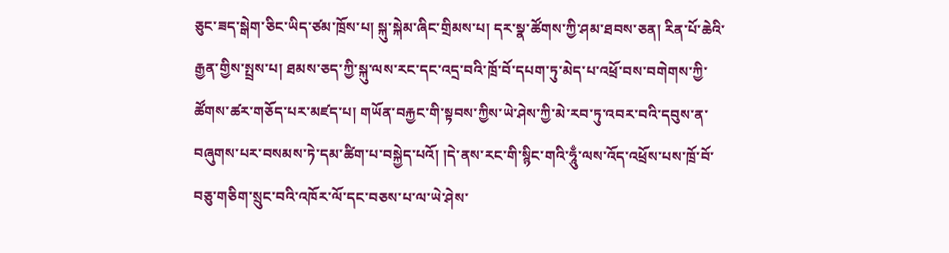ཅུང་ཟད་སྒེག་ཅིང་ཡིད་ཙམ་ཁྲོས་པ། སྐུ་སྐེམ་ཞིང་གྲིམས་པ། དར་སྣ་ཚོགས་ཀྱི་ཤམ་ཐབས་ཅན། རིན་པོ་ཆེའི་རྒྱན་གྱིས་སྤྲས་པ། ཐམས་ཅད་ཀྱི་སྐུ་ལས་རང་དང་འདྲ་བའི་ཁྲོ་བོ་དཔག་ཏུ་མེད་པ་འཕྲོ་བས་བགེགས་ཀྱི་ཚོགས་ཚར་གཅོད་པར་མཛད་པ། གཡོན་བརྐྱང་གི་སྟབས་ཀྱིས་ཡེ་ཤེས་ཀྱི་མེ་རབ་ཏུ་འབར་བའི་དབུས་ན་བཞུགས་པར་བསམས་ཏེ་དམ་ཚིག་པ་བསྐྱེད་པའོ། །དེ་ནས་རང་གི་སྙིང་གའི་ཧཱུྃ་ལས་འོད་འཕྲོས་པས་ཁྲོ་བོ་བཅུ་གཅིག་སྲུང་བའི་འཁོར་ལོ་དང་བཅས་པ་ལ་ཡེ་ཤེས་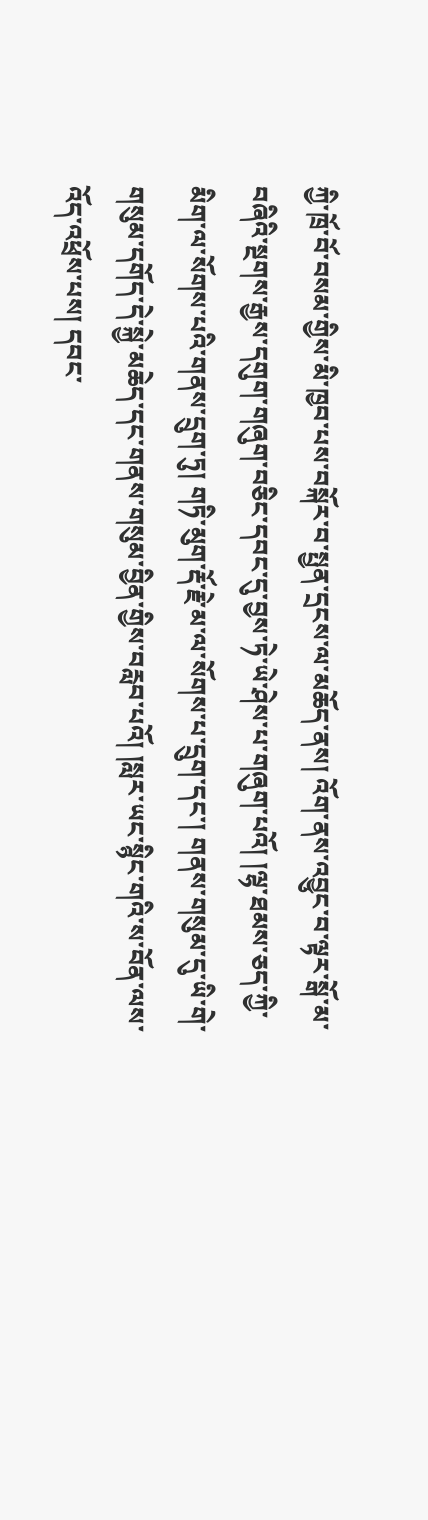ཀྱི་ཁྲོ་བོ་བསམ་གྱིས་མི་ཁྱབ་པས་བསྐོར་བ་སྤྱན་དྲངས་ལ་མཆོད་ནས། འོག་ནས་འབྱུང་བ་ལྟར་སྒོ་མ་བཞིའི་སྔགས་རྒྱས་དགུག་གཞུག་བཅིང་དབང་དུ་བྱས་ཏེ་ཡེ་ཤེས་པ་གཞུག་པའོ། །ལྷ་ཐམས་ཅད་ཀྱི་མིག་ལ་སོགས་པའི་གནས་དྲུག་ཏུ། གཏི་མུག་རྡོ་རྗེ་མ་ལ་སོགས་པ་དྲུག་དང་། གནས་གསུམ་དུ་ཡི་གེ་གསུམ་དགོད་དེ་སྐྱེ་མཆེད་དང་གནས་གསུམ་བྱིན་གྱིས་བརླབ་པའོ། །སླར་ཡང་སྙིང་གའི་ས་བོན་ལས་འོད་འཕྲོས་པས། དབང་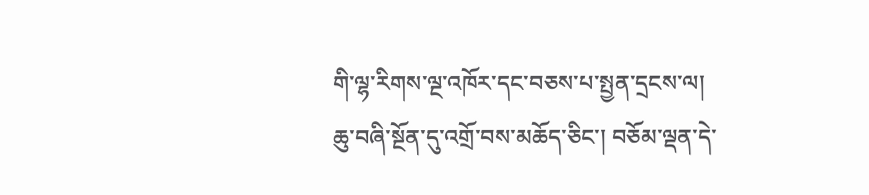གི་ལྷ་རིགས་ལྔ་འཁོར་དང་བཅས་པ་སྤྱན་དྲངས་ལ། ཆུ་བཞི་སྔོན་དུ་འགྲོ་བས་མཆོད་ཅིང་། བཅོམ་ལྡན་དེ་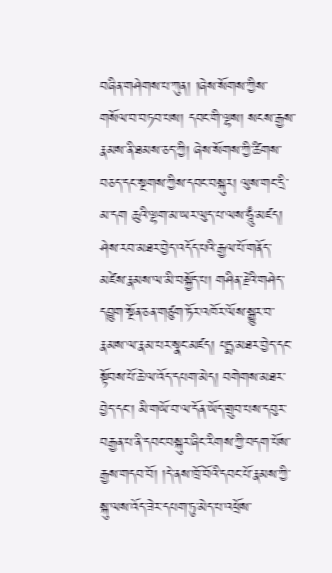བཞིན་གཤེགས་པ་ཀུན། །ཞེས་སོགས་ཀྱིས་གསོལ་བ་བཏབ་པས། དབང་གི་ལྷས། སངས་རྒྱས་རྣམས་ནི་ཐམས་ཅད་ཀྱི། ཞེས་སོགས་ཀྱི་ཚིགས་བཅད་དང་སྔགས་ཀྱིས་དབང་བསྐུར། ལུས་གང་དྲི་མ་དག ཆུའི་ལྷག་མ་ཡར་ལུད་པ་ལས་ཧཱུྃ་མཛད། ཤེས་རབ་མཐར་བྱེད་འདོད་པའི་རྒྱལ་པོ་གནོད་མཛེས་རྣམས་ལ་མི་བསྐྱོད་པ། གཤིན་རྗེའི་གཤེད་དབྱུག་སྔོན་ཅན་གཙུག་ཏོར་འཁོར་ལོས་སྒྱུར་བ་རྣམས་ལ་རྣམ་པར་སྣང་མཛད། པདྨ་མཐར་བྱེད་དང་སྟོབས་པོ་ཆེ་ལ་འོད་དཔག་མེད། བགེགས་མཐར་བྱེད་དང་། མི་གཡོ་བ་ལ་དོན་ཡོད་གྲུབ་པས་དབུར་བརྒྱན་པ་ནི་དབང་བསྐུར་ཞིང་རིགས་ཀྱི་བདག་པོས་རྒྱས་གདབ་བོ། །དེ་ནས་ཁྲོ་བོའི་དབང་པོ་རྣམས་ཀྱི་སྐུ་ལས་འོད་ཟེར་དཔག་ཏུ་མེད་པ་འཕྲོས་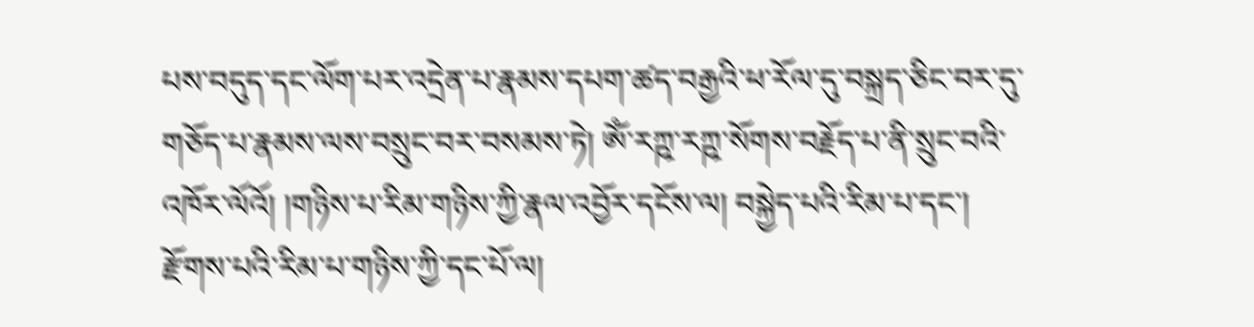པས་བདུད་དང་ལོག་པར་འདྲེན་པ་རྣམས་དཔག་ཚད་བརྒྱའི་ཕ་རོལ་དུ་བསྐྲད་ཅིང་བར་དུ་གཅོད་པ་རྣམས་ལས་བསྲུང་བར་བསམས་ཏེ། ཨོཾ་རཀྵ་རཀྵ་སོགས་བརྗོད་པ་ནི་སྲུང་བའི་འཁོར་ལོའོ། །གཉིས་པ་རིམ་གཉིས་ཀྱི་རྣལ་འབྱོར་དངོས་ལ། བསྐྱེད་པའི་རིམ་པ་དང་། རྫོགས་པའི་རིམ་པ་གཉིས་ཀྱི་དང་པོ་ལ།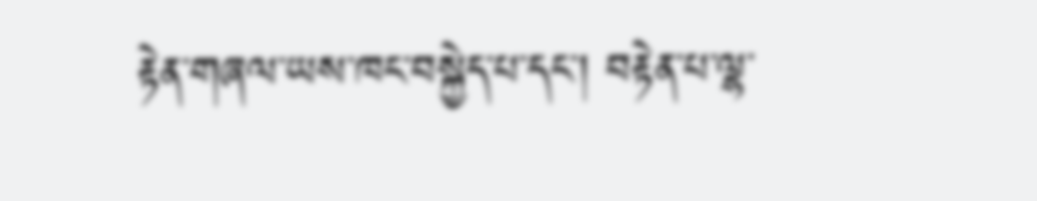རྟེན་གཞལ་ཡས་ཁང་བསྐྱེད་པ་དང་། བརྟེན་པ་ལྷ་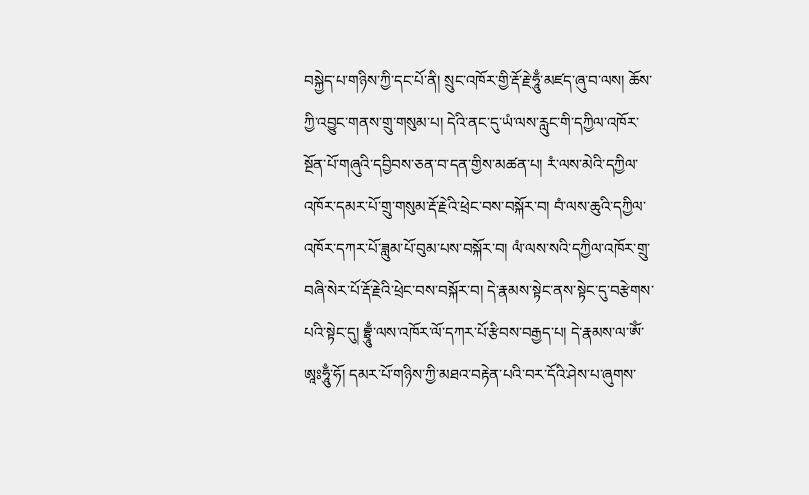བསྐྱེད་པ་གཉིས་ཀྱི་དང་པོ་ནི། སྲུང་འཁོར་གྱི་རྡོ་རྗེ་ཧཱུྃ་མཛད་ཞུ་བ་ལས། ཆོས་ཀྱི་འབྱུང་གནས་གྲུ་གསུམ་པ། དེའི་ནང་དུ་ཡཾ་ལས་རླུང་གི་དཀྱིལ་འཁོར་སྔོན་པོ་གཞུའི་དབྱིབས་ཅན་བ་དན་གྱིས་མཚན་པ། རཾ་ལས་མེའི་དཀྱིལ་འཁོར་དམར་པོ་གྲུ་གསུམ་རྡོ་རྗེའི་ཕྲེང་བས་བསྐོར་བ། བཾ་ལས་ཆུའི་དཀྱིལ་འཁོར་དཀར་པོ་ཟླུམ་པོ་བུམ་པས་བསྐོར་བ། ལཾ་ལས་སའི་དཀྱིལ་འཁོར་གྲུ་བཞི་སེར་པོ་རྡོ་རྗེའི་ཕྲེང་བས་བསྐོར་བ། དེ་རྣམས་སྟེང་ནས་སྟེང་དུ་བརྩེགས་པའི་སྟེང་དུ། བྷྲཱུྃ་ལས་འཁོར་ལོ་དཀར་པོ་རྩིབས་བརྒྱད་པ། དེ་རྣམས་ལ་ཨོཾ་ཨཱཿཧཱུྃ་ཧོ། དམར་པོ་གཉིས་ཀྱི་མཐའ་བརྟེན་པའི་བར་དོའི་ཤེས་པ་ཞུགས་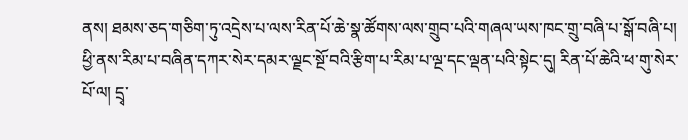ནས། ཐམས་ཅད་གཅིག་ཏུ་འདྲེས་པ་ལས་རིན་པོ་ཆེ་སྣ་ཚོགས་ལས་གྲུབ་པའི་གཞལ་ཡས་ཁང་གྲུ་བཞི་པ་སྒོ་བཞི་པ། ཕྱི་ནས་རིམ་པ་བཞིན་དཀར་སེར་དམར་ལྗང་སྔོ་བའི་རྩིག་པ་རིམ་པ་ལྔ་དང་ལྡན་པའི་སྟེང་དུ། རིན་པོ་ཆེའི་ཕ་གུ་སེར་པོ་ལ། དྲྭ་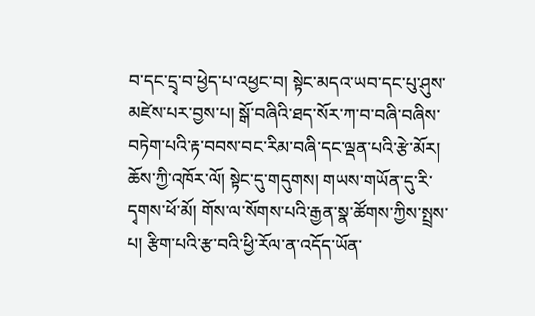བ་དང་དྲྭ་བ་ཕྱེད་པ་འཕྱང་བ། སྟེང་མདའ་ཡབ་དང་པུ་ཤུས་མཛེས་པར་བྱས་པ། སྒོ་བཞིའི་ཐད་སོར་ཀ་བ་བཞི་བཞིས་བཏེག་པའི་རྟ་བབས་བང་རིམ་བཞི་དང་ལྡན་པའི་རྩེ་མོར། ཆོས་ཀྱི་འཁོར་ལོ། སྟེང་དུ་གདུགས། གཡས་གཡོན་དུ་རི་དྭགས་ཕོ་མོ། གོས་ལ་སོགས་པའི་རྒྱན་སྣ་ཚོགས་ཀྱིས་སྤྲས་པ། རྩིག་པའི་རྩ་བའི་ཕྱི་རོལ་ན་འདོད་ཡོན་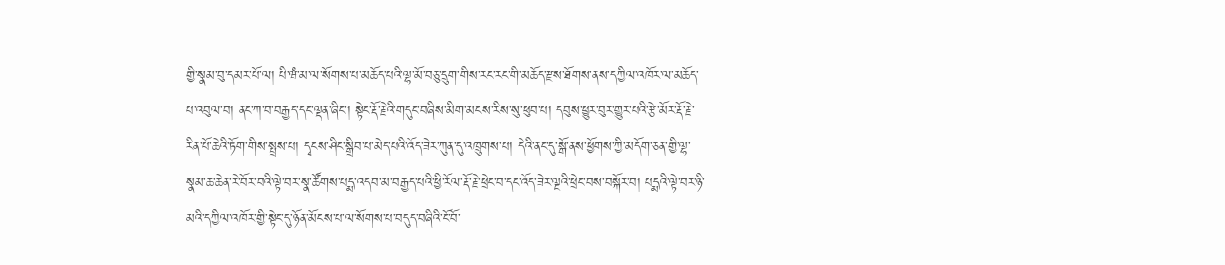གྱི་སྣམ་བུ་དམར་པོ་ལ། པི་ཝཾ་མ་ལ་སོགས་པ་མཆོད་པའི་ལྷ་མོ་བཅུ་དྲུག་གིས་རང་རང་གི་མཆོད་རྫས་ཐོགས་ནས་དཀྱིལ་འཁོར་ལ་མཆོད་པ་འབུལ་བ། ནང་ཀ་བ་བརྒྱད་དང་ལྡན་ཞིང་། སྟེང་རྡོ་རྗེའི་གདུང་བཞིས་མིག་མངས་རིས་སུ་ཕུབ་པ། དབུས་ཕྱུར་བུར་གྱུར་པའི་རྩེ་མོར་རྡོ་རྗེ་རིན་པོ་ཆེའི་ཏོག་གིས་སྤྲས་པ། དྭངས་ཤིང་སྒྲིབ་པ་མེད་པའི་འོད་ཟེར་ཀུན་དུ་འཁྲུགས་པ། དེའི་ནང་དུ་སྒོ་ནས་ཕྱོགས་ཀྱི་མདོག་ཅན་གྱི་ལྷ་སྣམ་ཆ་ཆེན་རེ་བོར་བའི་ལྟེ་བར་སྣ་ཚོགས་པདྨ་འདབ་མ་བརྒྱད་པའི་ཕྱི་རོལ་རྡོ་རྗེ་ཕྲེང་བ་དང་འོད་ཟེར་ལྔའི་ཕྲེང་བས་བསྐོར་བ། པདྨའི་ལྟེ་བར་ཉི་མའི་དཀྱིལ་འཁོར་གྱི་སྟེང་དུ་ཉོན་མོངས་པ་ལ་སོགས་པ་བདུད་བཞིའི་ངོ་བོ་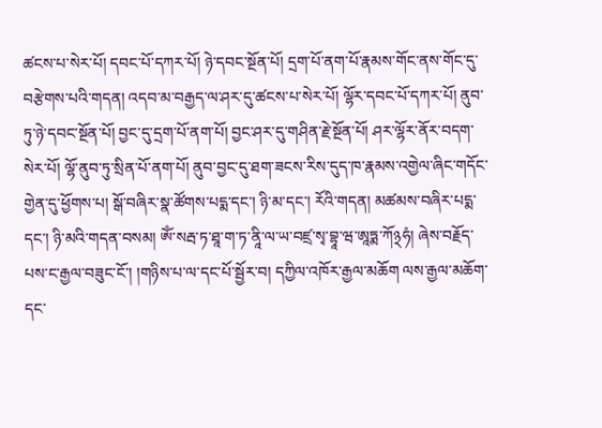ཚངས་པ་སེར་པོ། དབང་པོ་དཀར་པོ། ཉེ་དབང་སྔོན་པོ། དྲག་པོ་ནག་པོ་རྣམས་གོང་ནས་གོང་དུ་བརྩེགས་པའི་གདན། འདབ་མ་བརྒྱད་ལ་ཤར་དུ་ཚངས་པ་སེར་པོ། ལྷོར་དབང་པོ་དཀར་པོ། ནུབ་ཏུ་ཉེ་དབང་སྔོན་པོ། བྱང་དུ་དྲག་པོ་ནག་པོ། བྱང་ཤར་དུ་གཤིན་རྗེ་སྔོན་པོ། ཤར་ལྷོར་ནོར་བདག་སེར་པོ། ལྷོ་ནུབ་ཏུ་སྲིན་པོ་ནག་པོ། ནུབ་བྱང་དུ་ཐག་ཟངས་རིས་དུད་ཁ་རྣམས་འགྱེལ་ཞིང་གདོང་གྱེན་དུ་ཕྱོགས་པ། སྒོ་བཞིར་སྣ་ཚོགས་པདྨ་དང་། ཉི་མ་དང་། རོའི་གདན། མཚམས་བཞིར་པདྨ་དང་། ཉི་མའི་གདན་བསམ། ཨོཾ་སརྦ་ཏ་ཐཱ་ག་ཏ་ནཱི་ལ་ཡ་བཛྲ་སྭ་བྷཱ་ཝ་ཨཱཏྨ་ཀོ྅ཧཾ། ཞེས་བརྗོད་པས་ང་རྒྱལ་བཟུང་ངོ་། །གཉིས་པ་ལ་དང་པོ་སྦྱོར་བ། དཀྱིལ་འཁོར་རྒྱལ་མཆོག ལས་རྒྱལ་མཆོག་དང་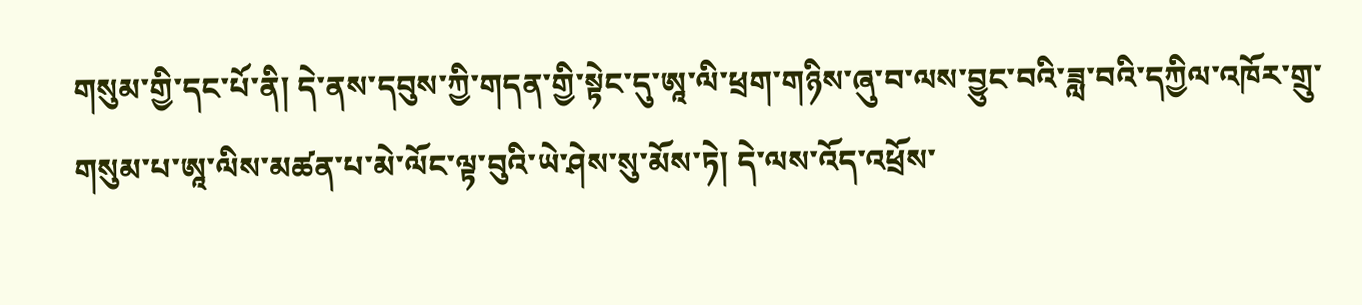གསུམ་གྱི་དང་པོ་ནི། དེ་ནས་དབུས་ཀྱི་གདན་གྱི་སྟེང་དུ་ཨཱ་ལི་ཕྲག་གཉིས་ཞུ་བ་ལས་བྱུང་བའི་ཟླ་བའི་དཀྱིལ་འཁོར་གྲུ་གསུམ་པ་ཨཱ་ལིས་མཚན་པ་མེ་ལོང་ལྟ་བུའི་ཡེ་ཤེས་སུ་མོས་ཏེ། དེ་ལས་འོད་འཕྲོས་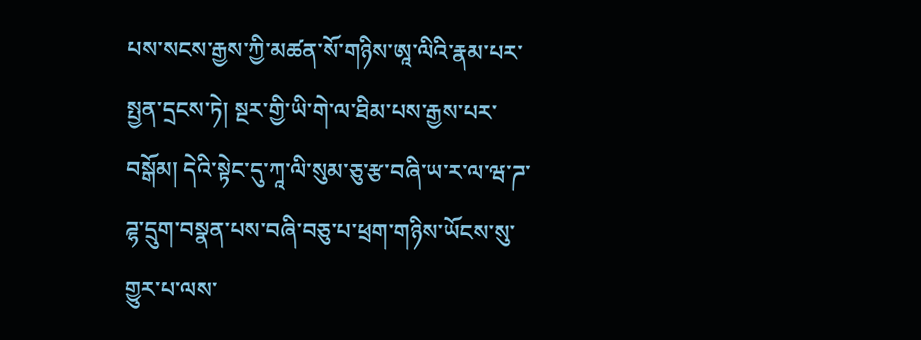པས་སངས་རྒྱས་ཀྱི་མཚན་སོ་གཉིས་ཨཱ་ལིའི་རྣམ་པར་སྤྱན་དྲངས་ཏེ། སྔར་གྱི་ཡི་གེ་ལ་ཐིམ་པས་རྒྱས་པར་བསྒོམ། དེའི་སྟེང་དུ་ཀཱ་ལི་སུམ་ཅུ་རྩ་བཞི་ཡ་ར་ལ་ཝ་ཌ་ཌྷ་དྲུག་བསྣན་པས་བཞི་བཅུ་པ་ཕྲག་གཉིས་ཡོངས་སུ་གྱུར་པ་ལས་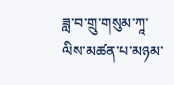ཟླ་བ་གྲུ་གསུམ་ཀཱ་ལིས་མཚན་པ་མཉམ་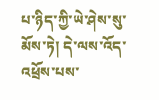པ་ཉིད་ཀྱི་ཡེ་ཤེས་སུ་མོས་ཏེ། དེ་ལས་འོད་འཕྲོས་པས་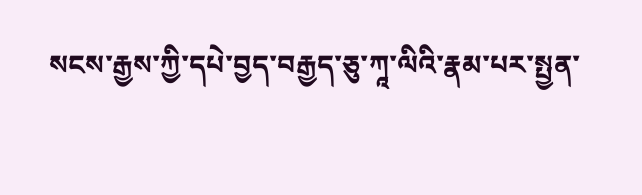སངས་རྒྱས་ཀྱི་དཔེ་བྱད་བརྒྱད་ཅུ་ཀཱ་ལིའི་རྣམ་པར་སྤྱན་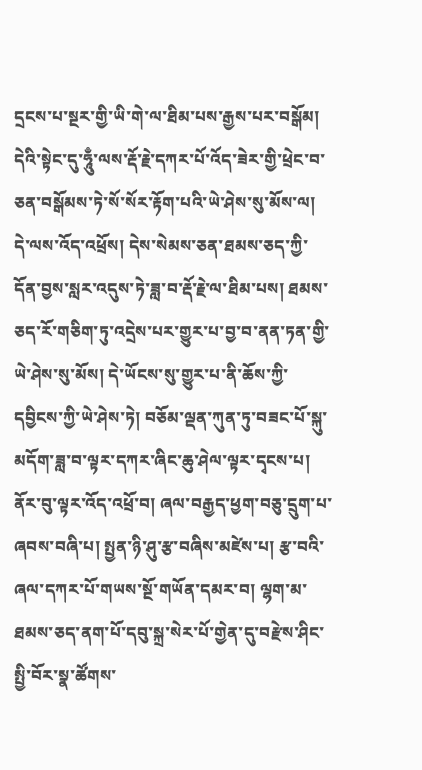དྲངས་པ་སྔར་གྱི་ཡི་གེ་ལ་ཐིམ་པས་རྒྱས་པར་བསྒོམ། དེའི་སྟེང་དུ་ཧཱུྃ་ལས་རྡོ་རྗེ་དཀར་པོ་འོད་ཟེར་གྱི་ཕྲེང་བ་ཅན་བསྒོམས་ཏེ་སོ་སོར་རྟོག་པའི་ཡེ་ཤེས་སུ་མོས་ལ། དེ་ལས་འོད་འཕྲོས། དེས་སེམས་ཅན་ཐམས་ཅད་ཀྱི་དོན་བྱས་སླར་འདུས་ཏེ་ཟླ་བ་རྡོ་རྗེ་ལ་ཐིམ་པས། ཐམས་ཅད་རོ་གཅིག་ཏུ་འདྲེས་པར་གྱུར་པ་བྱ་བ་ནན་ཏན་གྱི་ཡེ་ཤེས་སུ་མོས། དེ་ཡོངས་སུ་གྱུར་པ་ནི་ཆོས་ཀྱི་དབྱིངས་ཀྱི་ཡེ་ཤེས་ཏེ། བཅོམ་ལྡན་ཀུན་ཏུ་བཟང་པོ་སྐུ་མདོག་ཟླ་བ་ལྟར་དཀར་ཞིང་ཆུ་ཤེལ་ལྟར་དྭངས་པ། ནོར་བུ་ལྟར་འོད་འཕྲོ་བ། ཞལ་བརྒྱད་ཕྱག་བཅུ་དྲུག་པ་ཞབས་བཞི་པ། སྤྱན་ཉི་ཤུ་རྩ་བཞིས་མཛེས་པ། རྩ་བའི་ཞལ་དཀར་པོ་གཡས་སྔོ་གཡོན་དམར་བ། ལྷག་མ་ཐམས་ཅད་ནག་པོ་དབུ་སྐྲ་སེར་པོ་གྱེན་དུ་བརྫེས་ཤིང་སྤྱི་བོར་སྣ་ཚོགས་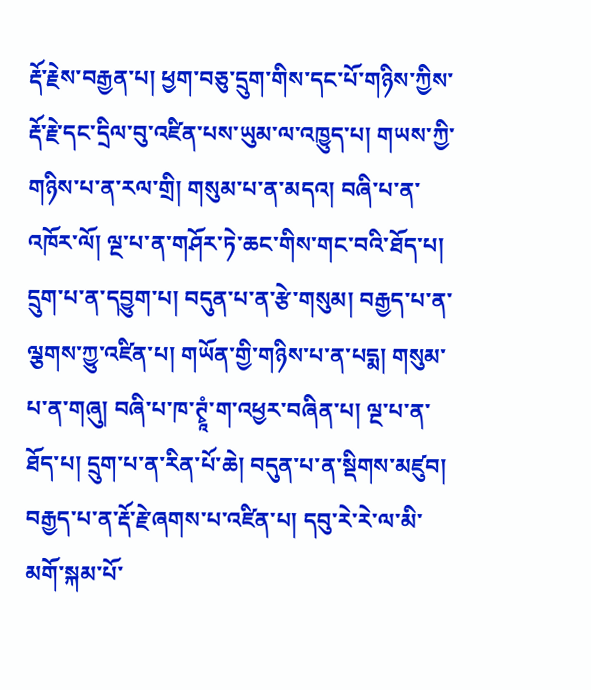རྡོ་རྗེས་བརྒྱན་པ། ཕྱག་བཅུ་དྲུག་གིས་དང་པོ་གཉིས་ཀྱིས་རྡོ་རྗེ་དང་དྲིལ་བུ་འཛིན་པས་ཡུམ་ལ་འཁྱུད་པ། གཡས་ཀྱི་གཉིས་པ་ན་རལ་གྲི། གསུམ་པ་ན་མདའ། བཞི་པ་ན་འཁོར་ལོ། ལྔ་པ་ན་གཤོར་ཏེ་ཆང་གིས་གང་བའི་ཐོད་པ། དྲུག་པ་ན་དབྱུག་པ། བདུན་པ་ན་རྩེ་གསུམ། བརྒྱད་པ་ན་ལྕགས་ཀྱུ་འཛིན་པ། གཡོན་གྱི་གཉིས་པ་ན་པདྨ། གསུམ་པ་ན་གཞུ། བཞི་པ་ཁ་ཊྭཱཾ་ག་འཕྱར་བཞིན་པ། ལྔ་པ་ན་ཐོད་པ། དྲུག་པ་ན་རིན་པོ་ཆེ། བདུན་པ་ན་སྡིགས་མཛུབ། བརྒྱད་པ་ན་རྡོ་རྗེ་ཞགས་པ་འཛིན་པ། དབུ་རེ་རེ་ལ་མི་མགོ་སྐམ་པོ་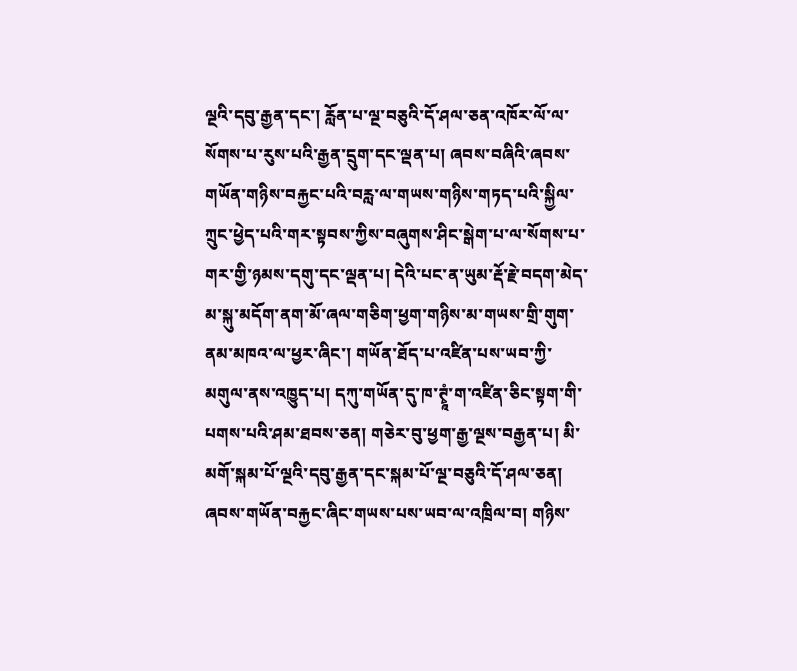ལྔའི་དབུ་རྒྱན་དང་། རློན་པ་ལྔ་བཅུའི་དོ་ཤལ་ཅན་འཁོར་ལོ་ལ་སོགས་པ་རུས་པའི་རྒྱན་དྲུག་དང་ལྡན་པ། ཞབས་བཞིའི་ཞབས་གཡོན་གཉིས་བརྐྱང་པའི་བརླ་ལ་གཡས་གཉིས་གཏད་པའི་སྐྱིལ་ཀྲུང་ཕྱེད་པའི་གར་སྟབས་ཀྱིས་བཞུགས་ཤིང་སྒེག་པ་ལ་སོགས་པ་གར་གྱི་ཉམས་དགུ་དང་ལྡན་པ། དེའི་པང་ན་ཡུམ་རྡོ་རྗེ་བདག་མེད་མ་སྐུ་མདོག་ནག་མོ་ཞལ་གཅིག་ཕྱག་གཉིས་མ་གཡས་གྲི་གུག་ནམ་མཁའ་ལ་ཕྱར་ཞིང་། གཡོན་ཐོད་པ་འཛིན་པས་ཡབ་ཀྱི་མགུལ་ནས་འཁྱུད་པ། དཀུ་གཡོན་དུ་ཁ་ཊྭཱཾ་ག་འཛིན་ཅིང་སྟག་གི་པགས་པའི་ཤམ་ཐབས་ཅན། གཅེར་བུ་ཕྱག་རྒྱ་ལྔས་བརྒྱན་པ། མི་མགོ་སྐམ་པོ་ལྔའི་དབུ་རྒྱན་དང་སྐམ་པོ་ལྔ་བཅུའི་དོ་ཤལ་ཅན། ཞབས་གཡོན་བརྐྱང་ཞིང་གཡས་པས་ཡབ་ལ་འཁྲིལ་བ། གཉིས་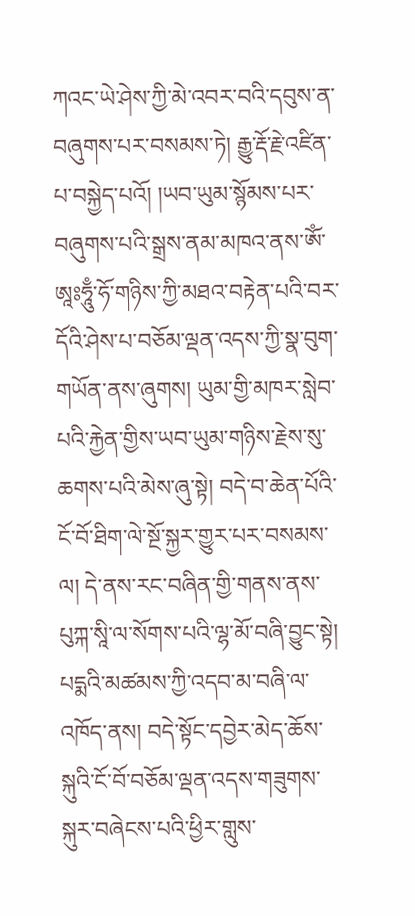ཀའང་ཡེ་ཤེས་ཀྱི་མེ་འབར་བའི་དབུས་ན་བཞུགས་པར་བསམས་ཏེ། རྒྱུ་རྡོ་རྗེ་འཛིན་པ་བསྐྱེད་པའོ། །ཡབ་ཡུམ་སྙོམས་པར་བཞུགས་པའི་སྒྲས་ནམ་མཁའ་ནས་ཨོཾ་ཨཱཿཧཱུྃ་ཧོ་གཉིས་ཀྱི་མཐའ་བརྟེན་པའི་བར་དོའི་ཤེས་པ་བཅོམ་ལྡན་འདས་ཀྱི་སྣ་བུག་གཡོན་ནས་ཞུགས། ཡུམ་གྱི་མཁར་སླེབ་པའི་རྐྱེན་གྱིས་ཡབ་ཡུམ་གཉིས་རྗེས་སུ་ཆགས་པའི་མེས་ཞུ་སྟེ། བདེ་བ་ཆེན་པོའི་ངོ་བོ་ཐིག་ལེ་སྔོ་སྐྱར་གྱུར་པར་བསམས་ལ། དེ་ནས་རང་བཞིན་གྱི་གནས་ནས་པུཀྐ་སཱི་ལ་སོགས་པའི་ལྷ་མོ་བཞི་བྱུང་སྟེ། པདྨའི་མཚམས་ཀྱི་འདབ་མ་བཞི་ལ་འཁོད་ནས། བདེ་སྟོང་དབྱེར་མེད་ཆོས་སྐུའི་ངོ་བོ་བཅོམ་ལྡན་འདས་གཟུགས་སྐུར་བཞེངས་པའི་ཕྱིར་གླུས་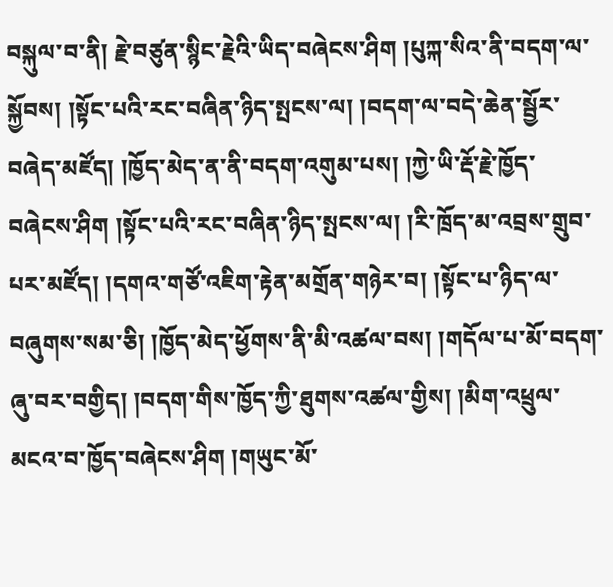བསྐུལ་བ་ནི། རྗེ་བཙུན་སྙིང་རྗེའི་ཡིད་བཞེངས་ཤིག །པུཀྐ་སིའ་ནི་བདག་ལ་སྐྱོབས། །སྟོང་པའི་རང་བཞིན་ཉིད་སྤངས་ལ། །བདག་ལ་བདེ་ཆེན་སྦྱོར་བཞེད་མཛོད། །ཁྱོད་མེད་ན་ནི་བདག་འགུམ་པས། །ཀྱེ་ཡི་རྡོ་རྗེ་ཁྱོད་བཞེངས་ཤིག །སྟོང་པའི་རང་བཞིན་ཉིད་སྤངས་ལ། །རི་ཁྲོད་མ་འབྲས་གྲུབ་པར་མཛོད། །དགའ་གཙོ་འཇིག་རྟེན་མགྲོན་གཉེར་བ། །སྟོང་པ་ཉིད་ལ་བཞུགས་སམ་ཅི། །ཁྱོད་མེད་ཕྱོགས་ནི་མི་འཚལ་བས། །གདོལ་པ་མོ་བདག་ཞུ་བར་བགྱིད། །བདག་གིས་ཁྱོད་ཀྱི་ཐུགས་འཚལ་གྱིས། །མིག་འཕྲུལ་མངའ་བ་ཁྱོད་བཞེངས་ཤིག །གཡུང་མོ་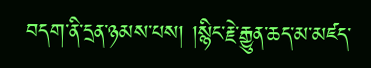བདག་ནི་དྲན་ཉམས་པས། །སྙིང་རྗེ་རྒྱུན་ཆད་མ་མཛད་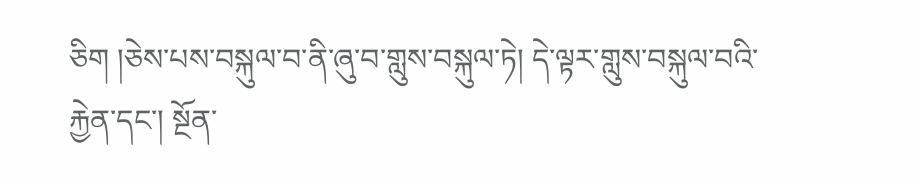ཅིག །ཅེས་པས་བསྐུལ་བ་ནི་ཞུ་བ་གླུས་བསྐུལ་ཏེ། དེ་ལྟར་གླུས་བསྐུལ་བའི་རྐྱེན་དང་། སྔོན་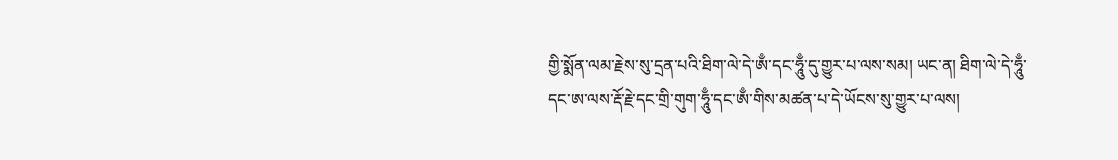གྱི་སྨོན་ལམ་རྗེས་སུ་དྲན་པའི་ཐིག་ལེ་དེ་ཨྃ་དང་ཧཱུྃ་དུ་གྱུར་པ་ལས་སམ། ཡང་ན། ཐིག་ལེ་དེ་ཧཱུྃ་དང་ཨ་ལས་རྡོ་རྗེ་དང་གྲི་གུག་ཧཱུྃ་དང་ཨྃ་གིས་མཚན་པ་དེ་ཡོངས་སུ་གྱུར་པ་ལས།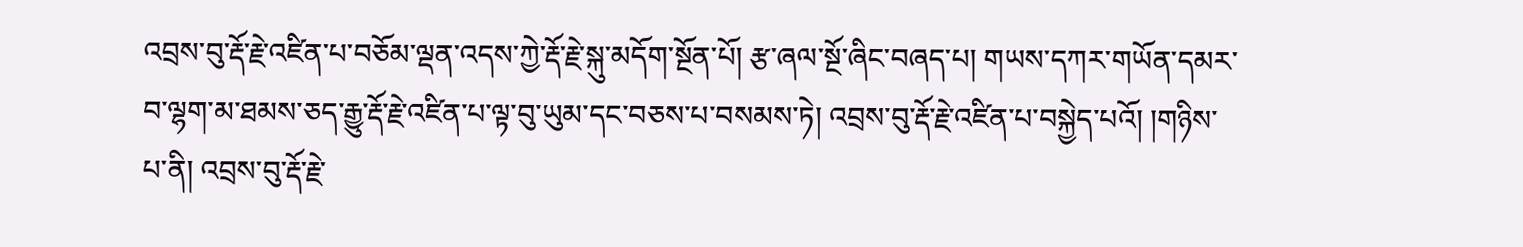འབྲས་བུ་རྡོ་རྗེ་འཛིན་པ་བཅོམ་ལྡན་འདས་ཀྱེ་རྡོ་རྗེ་སྐུ་མདོག་སྔོན་པོ། རྩ་ཞལ་སྔོ་ཞིང་བཞད་པ། གཡས་དཀར་གཡོན་དམར་བ་ལྷག་མ་ཐམས་ཅད་རྒྱུ་རྡོ་རྗེ་འཛིན་པ་ལྟ་བུ་ཡུམ་དང་བཅས་པ་བསམས་ཏེ། འབྲས་བུ་རྡོ་རྗེ་འཛིན་པ་བསྐྱེད་པའོ། །གཉིས་པ་ནི། འབྲས་བུ་རྡོ་རྗེ་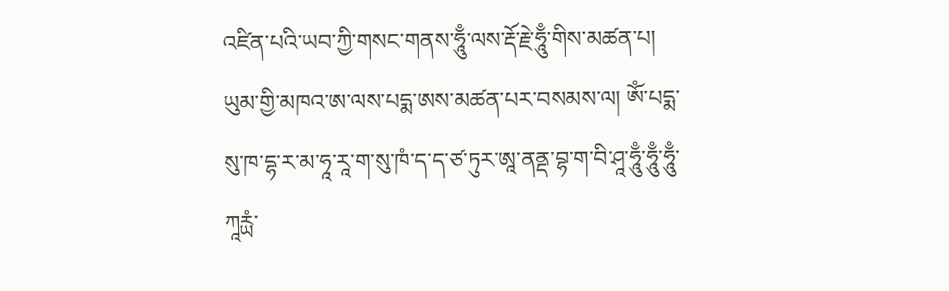འཛིན་པའི་ཡབ་ཀྱི་གསང་གནས་ཧཱུྃ་ལས་རྡོ་རྗེ་ཧཱུྃ་གིས་མཚན་པ། ཡུམ་གྱི་མཁའ་ཨ་ལས་པདྨ་ཨས་མཚན་པར་བསམས་ལ། ཨོཾ་པདྨ་སུ་ཁ་དྷ་ར་མ་ཧཱ་རཱ་ག་སུ་ཁཾ་ད་ད་ཙ་ཏུར་ཨཱ་ནནྡ་བྷ་ག་བི་ཤཱ་ཧཱུྃ་ཧཱུྃ་ཧཱུྃ་ཀཱརྻཾ་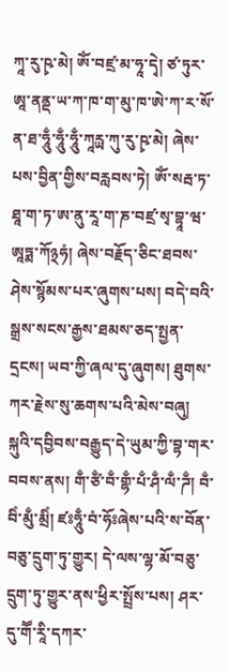ཀཱ་རུ་ཥྭ་མེ། ཨོཾ་བཛྲ་མ་ཧཱ་དྭེ། ཙ་ཏུར་ཨཱ་ནནྡ་ཡ་ཀ་ཁ་ག་མུ་ཁ་ཨེ་ཀ་ར་སོ་ན་ཐ་ཧཱུྃ་ཧཱུྃ་ཧཱུྃ་ཀཱརྻ་ཀུ་རུ་ཥྭ་མེ། ཞེས་པས་བྱིན་གྱིས་བརླབས་ཏེ། ཨོཾ་སརྦ་ཏ་ཐཱ་ག་ཏ་ཨ་ནུ་རཱ་ག་ཎ་བཛྲ་སྭ་བྷཱ་ཝ་ཨཱཏྨ་ཀོ྅ཧཾ། ཞེས་བརྗོད་ཅིང་ཐབས་ཤེས་སྙོམས་པར་ཞུགས་པས། བདེ་བའི་སྒྲས་སངས་རྒྱས་ཐམས་ཅད་སྤྱན་དྲངས། ཡབ་ཀྱི་ཞལ་དུ་ཞུགས། ཐུགས་ཀར་རྗེས་སུ་ཆགས་པའི་མེས་བཞུ། སྐུའི་དབྱིབས་བརྒྱུད་དེ་ཡུམ་ཀྱི་བྷ་གར་བབས་ནས། གྃ་ཙྃ་བྃ་གྷྃ་པྃ་ཤྃ་ལྃ་ཌྃ། བྃ་བིཾ་མུྃ་མྲིཾ། ཛཿཧཱུྃ་བཾ་ཧོཿཞེས་པའི་ས་བོན་བཅུ་དྲུག་ཏུ་གྱུར། དེ་ལས་ལྷ་མོ་བཅུ་དྲུག་ཏུ་གྱུར་ནས་ཕྱིར་སྤྲོས་པས། ཤར་དུ་གཽ་རཱི་དཀར་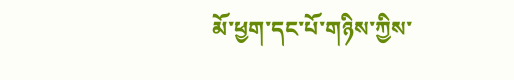མོ་ཕྱག་དང་པོ་གཉིས་ཀྱིས་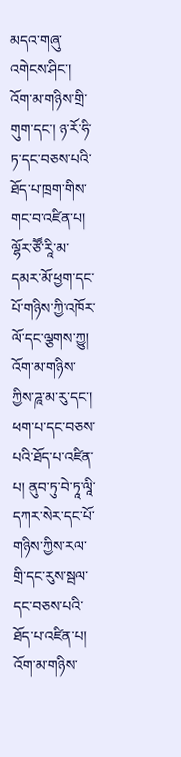མདའ་གཞུ་འགེངས་ཤིང་། འོག་མ་གཉིས་གྲི་གུག་དང་། ཉ་རོ་ཧི་ཏ་དང་བཅས་པའི་ཐོད་པ་ཁྲག་གིས་གང་བ་འཛིན་པ། ལྷོར་ཙཽ་རཱི་མ་དམར་མོ་ཕྱག་དང་པོ་གཉིས་ཀྱི་འཁོར་ལོ་དང་ལྕགས་ཀྱུ། འོག་མ་གཉིས་ཀྱིས་ཌཱ་མ་རུ་དང་། ཕག་པ་དང་བཅས་པའི་ཐོད་པ་འཛིན་པ། ནུབ་ཏུ་བེ་ཏཱ་ལཱི་དཀར་སེར་དང་པོ་གཉིས་ཀྱིས་རལ་གྲི་དང་རུས་སྦལ་དང་བཅས་པའི་ཐོད་པ་འཛིན་པ། འོག་མ་གཉིས་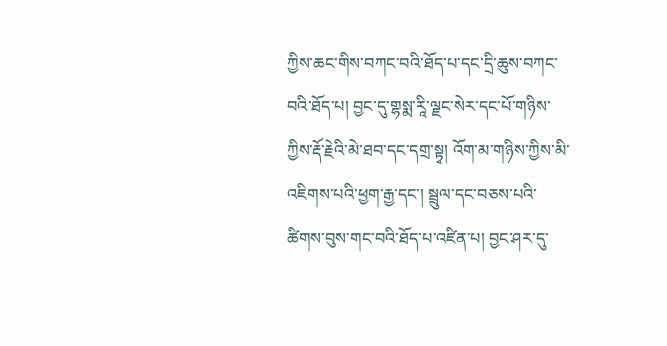ཀྱིས་ཆང་གིས་བཀང་བའི་ཐོད་པ་དང་དྲི་ཆུས་བཀང་བའི་ཐོད་པ། བྱང་དུ་གྷསྨ་རཱི་ལྗང་སེར་དང་པོ་གཉིས་ཀྱིས་རྡོ་རྗེའི་མེ་ཐབ་དང་དགྲ་སྟྭ། འོག་མ་གཉིས་ཀྱིས་མི་འཇིགས་པའི་ཕྱག་རྒྱ་དང་། སྦྲུལ་དང་བཅས་པའི་ཚིགས་བུས་གང་བའི་ཐོད་པ་འཛིན་པ། བྱང་ཤར་དུ་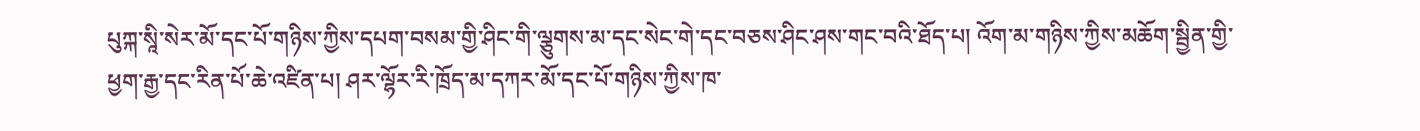པུཀྐ་སཱི་སེར་མོ་དང་པོ་གཉིས་ཀྱིས་དཔག་བསམ་གྱི་ཤིང་གི་ལྕུགས་མ་དང་སེང་གེ་དང་བཅས་ཤིང་ཤས་གང་བའི་ཐོད་པ། འོག་མ་གཉིས་ཀྱིས་མཆོག་སྦྱིན་གྱི་ཕྱག་རྒྱ་དང་རིན་པོ་ཆེ་འཛིན་པ། ཤར་ལྷོར་རི་ཁྲོད་མ་དཀར་མོ་དང་པོ་གཉིས་ཀྱིས་ཁ་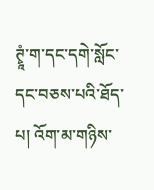ཊྭཱཾ་ག་དང་དགེ་སློང་དང་བཅས་པའི་ཐོད་པ། འོག་མ་གཉིས་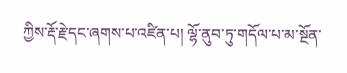ཀྱིས་རྡོ་རྗེ་དང་ཞགས་པ་འཛིན་པ། ལྷོ་ནུབ་ཏུ་གདོལ་པ་མ་སྔོན་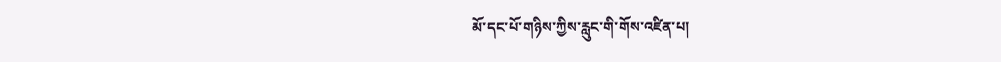མོ་དང་པོ་གཉིས་ཀྱིས་རླུང་གི་གོས་འཛིན་པ།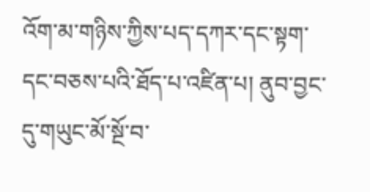འོག་མ་གཉིས་ཀྱིས་པད་དཀར་དང་སྟག་དང་བཅས་པའི་ཐོད་པ་འཛིན་པ། ནུབ་བྱང་དུ་གཡུང་མོ་སྔོ་བ་